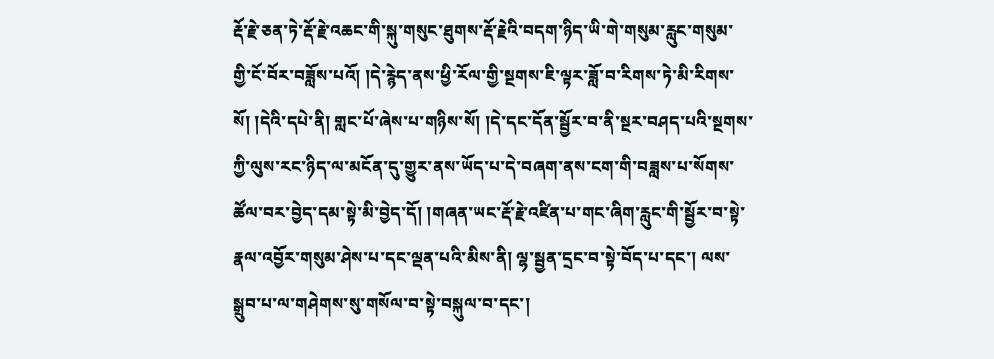རྡོ་རྗེ་ཅན་ཏེ་རྡོ་རྗེ་འཆང་གི་སྐུ་གསུང་ཐུགས་རྡོ་རྗེའི་བདག་ཉིད་ཡི་གེ་གསུམ་རླུང་གསུམ་གྱི་ངོ་བོར་བཟློས་པའོ། །དེ་རྙེད་ནས་ཕྱི་རོལ་གྱི་སྔགས་ཇི་ལྟར་ཟློ་བ་རིགས་ཏེ་མི་རིགས་སོ། །དེའི་དཔེ་ནི། གླང་པོ་ཞེས་པ་གཉིས་སོ། །དེ་དང་དོན་སྦྱོར་བ་ནི་སྔར་བཤད་པའི་སྔགས་ཀྱི་ལུས་རང་ཉིད་ལ་མངོན་དུ་གྱུར་ནས་ཡོད་པ་དེ་བཞག་ནས་ངག་གི་བཟླས་པ་སོགས་ཚོལ་བར་བྱེད་དམ་སྟེ་མི་བྱེད་དོ། །གཞན་ཡང་རྡོ་རྗེ་འཛིན་པ་གང་ཞིག་རླུང་གི་སྦྱོར་བ་སྟེ་རྣལ་འབྱོར་གསུམ་ཤེས་པ་དང་ལྡན་པའི་མིས་ནི། ལྷ་སྦྱན་དྲང་བ་སྟེ་བོད་པ་དང་། ལས་སྒྲུབ་པ་ལ་གཤེགས་སུ་གསོལ་བ་སྟེ་བསྐུལ་བ་དང་།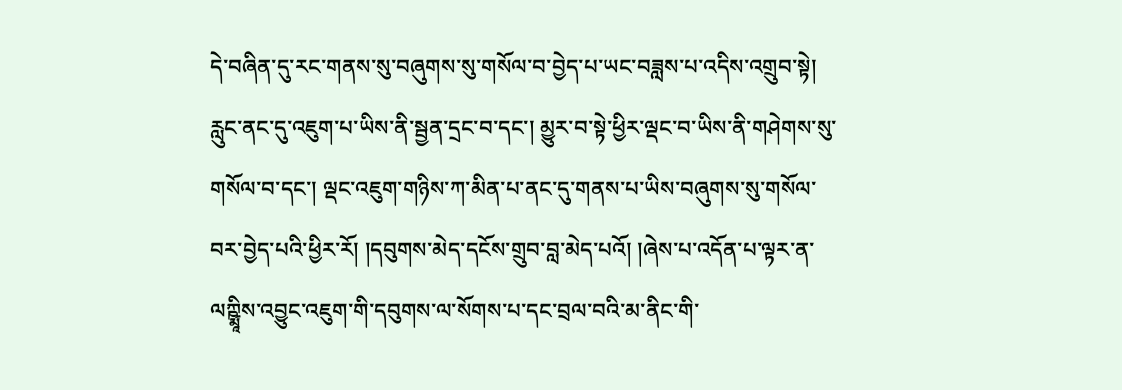དེ་བཞིན་དུ་རང་གནས་སུ་བཞུགས་སུ་གསོལ་བ་བྱེད་པ་ཡང་བཟླས་པ་འདིས་འགྲུབ་སྟེ། རླུང་ནང་དུ་འཇུག་པ་ཡིས་ནི་སྦྱན་དྲང་བ་དང་། མྱུར་བ་སྟེ་ཕྱིར་ལྡང་བ་ཡིས་ནི་གཤེགས་སུ་གསོལ་བ་དང་། ལྡང་འཇུག་གཉིས་ཀ་མིན་པ་ནང་དུ་གནས་པ་ཡིས་བཞུགས་སུ་གསོལ་བར་བྱེད་པའི་ཕྱིར་རོ། །དབུགས་མེད་དངོས་གྲུབ་བླ་མེད་པའོ། །ཞེས་པ་འདོན་པ་ལྟར་ན་ལཀྵྨཱིས་འབྱུང་འཇུག་གི་དབུགས་ལ་སོགས་པ་དང་བྲལ་བའི་མ་ནིང་གི་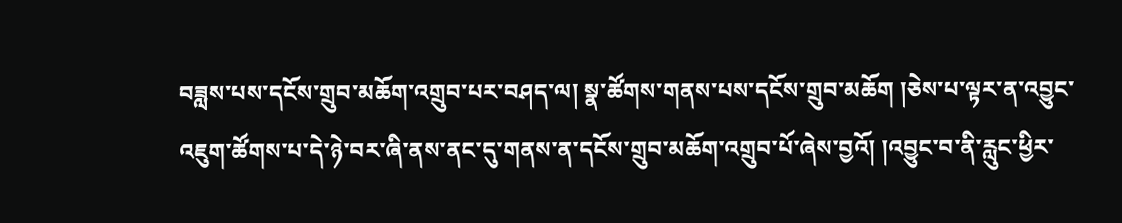བཟླས་པས་དངོས་གྲུབ་མཆོག་འགྲུབ་པར་བཤད་ལ། སྣ་ཚོགས་གནས་པས་དངོས་གྲུབ་མཆོག །ཅེས་པ་ལྟར་ན་འབྱུང་འཇུག་ཚོགས་པ་དེ་ཉེ་བར་ཞི་ནས་ནང་དུ་གནས་ན་དངོས་གྲུབ་མཆོག་འགྲུབ་པོ་ཞེས་བྱའོ། །འབྱུང་བ་ནི་རླུང་ཕྱིར་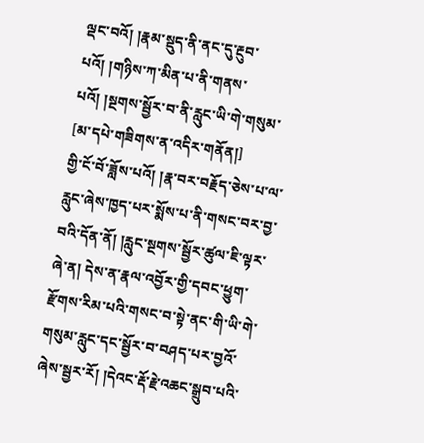ལྡང་བའོ། །རྣམ་སྡུད་ནི་ནང་དུ་རྔུབ་པའོ། །གཉིས་ཀ་མིན་པ་ནི་གནས་པའོ། །སྔགས་སྦྱོར་བ་ནི་རླུང་ཡི་གེ་གསུམ་
[མ་དཔེ་གཟིགས་ན་འདིར་གནོན།]
གྱི་ངོ་བོ་ཟློས་པའོ། །རྣ་བར་བརྗོད་ཅེས་པ་ལ་རླུང་ཞེས་ཁྱད་པར་སྨོས་པ་ནི་གསང་བར་བྱ་བའི་དོན་ནོ། །རླུང་སྔགས་སྦྱོར་ཚུལ་ཇི་ལྟར་ཞེ་ན། དེས་ན་རྣལ་འབྱོར་གྱི་དབང་ཕྱུག་རྫོགས་རིམ་པའི་གསང་བ་སྟེ་ནང་གི་ཡི་གེ་གསུམ་རླུང་དང་སྦྱོར་བ་བཤད་པར་བྱའོ་ཞེས་སྦྱར་རོ། །དེའང་རྡོ་རྗེ་འཆང་སྒྲུབ་པའི་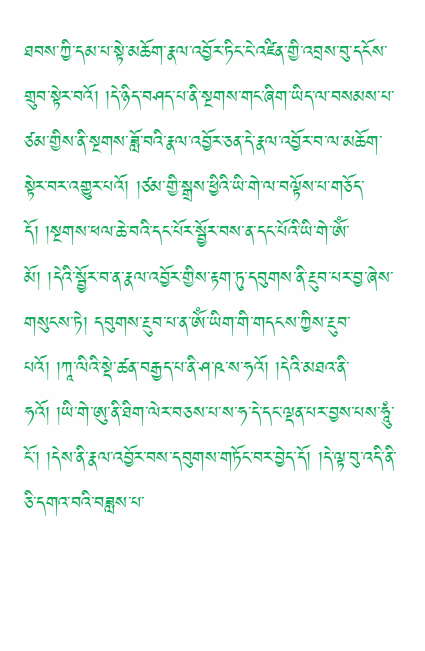ཐབས་ཀྱི་དམ་པ་སྟེ་མཆོག་རྣལ་འབྱོར་ཏིང་ངེ་འཛིན་གྱི་འབྲས་བུ་དངོས་གྲུབ་སྟེར་བའོ། །དེ་ཉིད་བཤད་པ་ནི་སྔགས་གང་ཞིག་ཡིད་ལ་བསམས་པ་ཙམ་གྱིས་ནི་སྔགས་ཟློ་བའི་རྣལ་འབྱོར་ཅན་དེ་རྣལ་འབྱོར་བ་ལ་མཆོག་སྟེར་བར་འགྱུར་པའོ། །ཙམ་གྱི་སྒྲས་ཕྱིའི་ཡི་གེ་ལ་བལྟོས་པ་གཅོད་དོ། །སྔགས་ཕལ་ཆེ་བའི་དང་པོར་སྦྱོར་བས་ན་དང་པོའི་ཡི་གེ་ༀ་མོ། །དེའི་སྦྱོར་བ་ན་རྣལ་འབྱོར་གྱིས་རྟག་ཏུ་དབུགས་ནི་རྔུབ་པར་བྱ་ཞེས་གསུངས་ཏེ། དབུགས་རྔུབ་པ་ན་ༀ་ཡིག་གི་གདངས་ཀྱིས་རྔུབ་པའོ། །ཀཱ་ལིའི་སྡེ་ཚན་བརྒྱད་པ་ནི་ཤ་ཥ་ས་ཧའོ། །དེའི་མཐའ་ནི་ཧའོ། །ཡི་གེ་ཨུ་ནི་ཐིག་ལེར་བཅས་པ་ས་ཧ་དེ་དང་ལྡན་པར་བྱས་པས་ཧཱུཾ་ངོ་། །དེས་ནི་རྣལ་འབྱོར་བས་དབུགས་གཏོང་བར་བྱེད་དོ། །དེ་ལྟ་བུ་འདི་ནི་ཅི་དགའ་བའི་བཟླས་པ་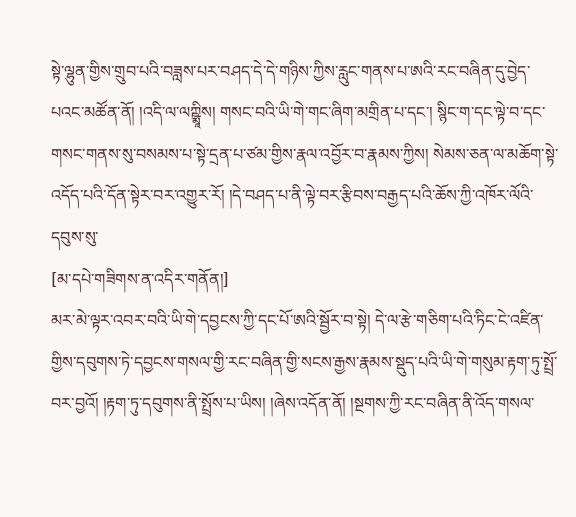སྟེ་ལྷུན་གྱིས་གྲུབ་པའི་བཟླས་པར་བཤད་དེ་དེ་གཉིས་ཀྱིས་རླུང་གནས་པ་ཨའི་རང་བཞིན་དུ་བྱེད་པའང་མཚོན་ནོ། །འདི་ལ་ལཀྵྨཱིས། གསང་བའི་ཡི་གེ་གང་ཞིག་མགྲིན་པ་དང་། སྙིང་ག་དང་ལྟེ་བ་དང་གསང་གནས་སུ་བསམས་པ་སྟེ་དྲན་པ་ཙམ་གྱིས་རྣལ་འབྱོར་བ་རྣམས་ཀྱིས། སེམས་ཅན་ལ་མཆོག་སྟེ་འདོད་པའི་དོན་སྟེར་བར་འགྱུར་རོ། །དེ་བཤད་པ་ནི་ལྟེ་བར་རྩིབས་བརྒྱད་པའི་ཆོས་ཀྱི་འཁོར་ལོའི་དབུས་སུ་
[མ་དཔེ་གཟིགས་ན་འདིར་གནོན།]
མར་མེ་ལྟར་འབར་བའི་ཡི་གེ་དབྱངས་ཀྱི་དང་པོ་ཨའི་སྦྱོར་བ་སྟེ། དེ་ལ་རྩེ་གཅིག་པའི་ཏིང་ངེ་འཛིན་གྱིས་དབུགས་ཏེ་དབྱངས་གསལ་གྱི་རང་བཞིན་གྱི་སངས་རྒྱས་རྣམས་སྡུད་པའི་ཡི་གེ་གསུམ་རྟག་ཏུ་སྤྲོ་བར་བྱའོ། །རྟག་ཏུ་དབུགས་ནི་སྤྲོས་པ་ཡིས། །ཞེས་འདོན་ནོ། །སྔགས་ཀྱི་རང་བཞིན་ནི་འོད་གསལ་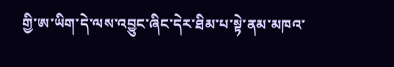གྱི་ཨ་ཡིག་དེ་ལས་འབྱུང་ཞིང་དེར་ཐིམ་པ་སྟེ་ནམ་མཁའ་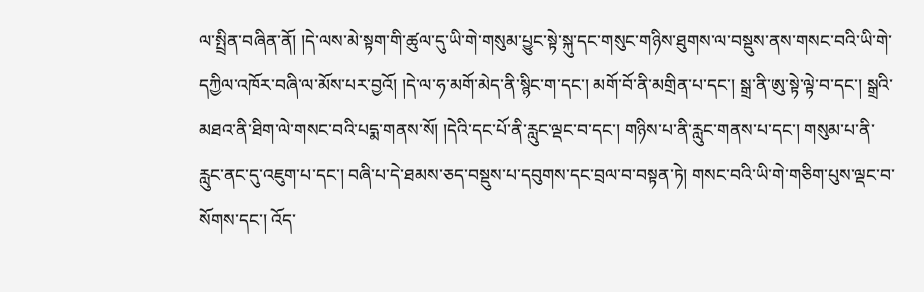ལ་སྤྲིན་བཞིན་ནོ། །དེ་ལས་མེ་སྟག་གི་ཚུལ་དུ་ཡི་གེ་གསུམ་པྱུང་སྟེ་སྐུ་དང་གསུང་གཉིས་ཐུགས་ལ་བསྡུས་ནས་གསང་བའི་ཡི་གེ་དཀྱིལ་འཁོར་བཞི་ལ་མོས་པར་བྱའོ། །དེ་ལ་ཧ་མགོ་མེད་ནི་སྙིང་ག་དང་། མགོ་བོ་ནི་མགྲིན་པ་དང་། སྒྲ་ནི་ཨུ་སྟེ་ལྟེ་བ་དང་། སྒྲའི་མཐའ་ནི་ཐིག་ལེ་གསང་བའི་པདྨ་གནས་སོ། །དེའི་དང་པོ་ནི་རླུང་ལྡང་བ་དང་། གཉིས་པ་ནི་རླུང་གནས་པ་དང་། གསུམ་པ་ནི་རླུང་ནང་དུ་འཇུག་པ་དང་། བཞི་པ་དེ་ཐམས་ཅད་བསྡུས་པ་དབུགས་དང་བྲལ་བ་བསྟན་ཏེ། གསང་བའི་ཡི་གེ་གཅིག་པུས་ལྡང་བ་སོགས་དང་། འོད་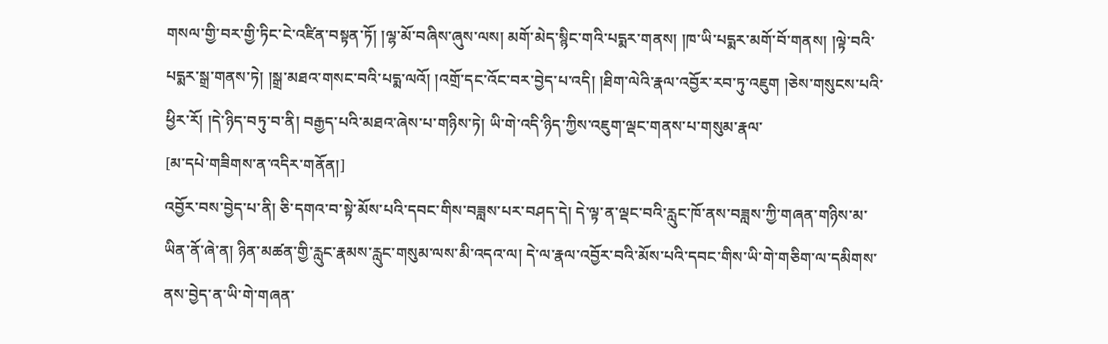གསལ་གྱི་བར་གྱི་ཏིང་ངེ་འཛིན་བསྟན་ཏོ། །ལྷ་མོ་བཞིས་ཞུས་ལས། མགོ་མེད་སྙིང་གའི་པདྨར་གནས། །ཁ་ཡི་པདྨར་མགོ་བོ་གནས། །ལྟེ་བའི་པདྨར་སྒྲ་གནས་ཏེ། །སྒྲ་མཐའ་གསང་བའི་པདྨ་ལའོ། །འགྲོ་དང་འོང་བར་བྱེད་པ་འདི། །ཐིག་ལེའི་རྣལ་འབྱོར་རབ་ཏུ་འཇུག །ཅེས་གསུངས་པའི་ཕྱིར་རོ། །དེ་ཉིད་བཏུ་བ་ནི། བརྒྱད་པའི་མཐའ་ཞེས་པ་གཉིས་ཏེ། ཡི་གེ་འདི་ཉིད་ཀྱིས་འཇུག་ལྡང་གནས་པ་གསུམ་རྣལ་
[མ་དཔེ་གཟིགས་ན་འདིར་གནོན།]
འབྱོར་བས་བྱེད་པ་ནི། ཅི་དགའ་བ་སྟེ་མོས་པའི་དབང་གིས་བཟླས་པར་བཤད་དེ། དེ་ལྟ་ན་ལྡང་བའི་རླུང་ཁོ་ནས་བཟླས་ཀྱི་གཞན་གཉིས་མ་ཡིན་ནོ་ཞེ་ན། ཉིན་མཚན་གྱི་རླུང་རྣམས་རླུང་གསུམ་ལས་མི་འདའ་ལ། དེ་ལ་རྣལ་འབྱོར་བའི་མོས་པའི་དབང་གིས་ཡི་གེ་གཅིག་ལ་དམིགས་ནས་བྱེད་ན་ཡི་གེ་གཞན་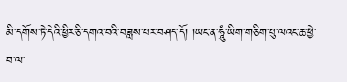མི་དགོས་ཏེ་དེའི་ཕྱིར་ཅི་དགའ་བའི་བཟླས་པར་བཤད་དོ། །ཡང་ན་ཧཱུཾ་ཡིག་གཅིག་པུ་ལའང་ཆ་ཕྱེ་བ་ལ་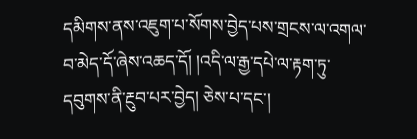དམིགས་ནས་འཇུག་པ་སོགས་བྱེད་པས་གྲངས་ལ་འགལ་བ་མེད་དོ་ཞེས་འཆད་དོ། །འདི་ལ་རྒྱ་དཔེ་ལ་རྟག་ཏུ་དབུགས་ནི་རྔུབ་པར་བྱེད། ཅེས་པ་དང་།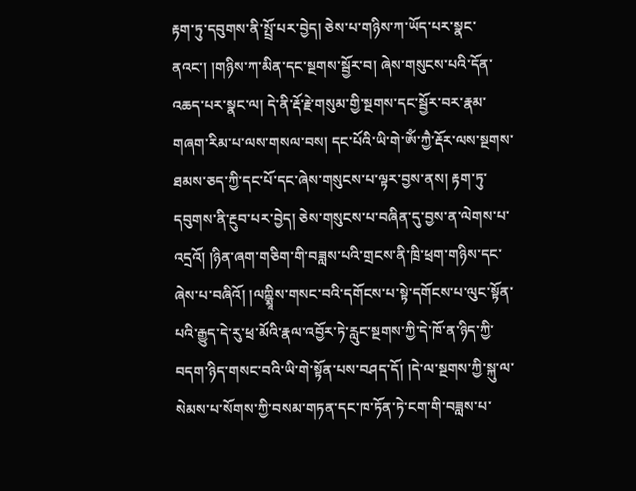རྟག་ཏུ་དབུགས་ནི་སྤྲོ་པར་བྱེད། ཅེས་པ་གཉིས་ཀ་ཡོད་པར་སྣང་ནའང་། །གཉིས་ཀ་མིན་དང་སྔགས་སྦྱོར་བ། ཞེས་གསུངས་པའི་དོན་འཆད་པར་སྣང་ལ། དེ་ནི་རྡོ་རྗེ་གསུམ་གྱི་སྔགས་དང་སྦྱོར་བར་རྣམ་གཞག་རིམ་པ་ལས་གསལ་བས། དང་པོའི་ཡི་གེ་ༀ་ཀྱཻ་རྡོར་ལས་སྔགས་ཐམས་ཅད་ཀྱི་དང་པོ་དང་ཞེས་གསུངས་པ་ལྟར་བྱས་ནས། རྟག་ཏུ་དབུགས་ནི་རྔུབ་པར་བྱེད། ཅེས་གསུངས་པ་བཞིན་དུ་བྱས་ན་ལེགས་པ་འདྲའོ། །ཉིན་ཞག་གཅིག་གི་བཟླས་པའི་གྲངས་ནི་ཁྲི་ཕྲག་གཉིས་དང་ཞེས་པ་བཞིའོ། །ལཀྵྨཱིས་གསང་བའི་དགོངས་པ་སྟེ་དགོངས་པ་ལུང་སྟོན་པའི་རྒྱུད་དེ་རུ་ཕྲ་མོའི་རྣལ་འབྱོར་ཏེ་རླུང་སྔགས་ཀྱི་དེ་ཁོ་ན་ཉིད་ཀྱི་བདག་ཉིད་གསང་བའི་ཡི་གེ་སྟོན་པས་བཤད་དོ། །དེ་ལ་སྔགས་ཀྱི་སྐུ་ལ་སེམས་པ་སོགས་ཀྱི་བསམ་གཏན་དང་ཁ་ཏོན་ཏེ་ངག་གི་བཟླས་པ་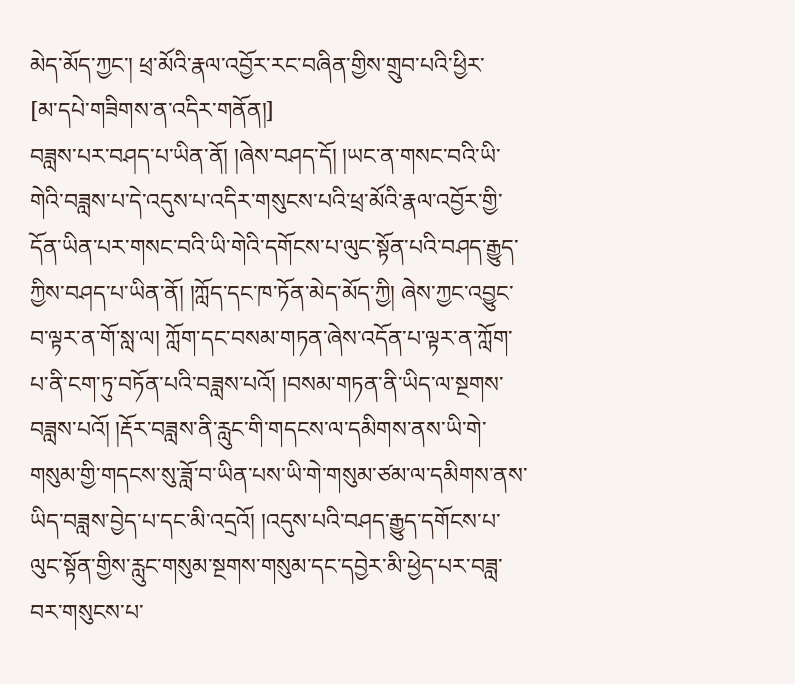མེད་མོད་ཀྱང་། ཕྲ་མོའི་རྣལ་འབྱོར་རང་བཞིན་གྱིས་གྲུབ་པའི་ཕྱིར་
[མ་དཔེ་གཟིགས་ན་འདིར་གནོན།]
བཟླས་པར་བཤད་པ་ཡིན་ནོ། །ཞེས་བཤད་དོ། །ཡང་ན་གསང་བའི་ཡི་གེའི་བཟླས་པ་དེ་འདུས་པ་འདིར་གསུངས་པའི་ཕྲ་མོའི་རྣལ་འབྱོར་གྱི་དོན་ཡིན་པར་གསང་བའི་ཡི་གེའི་དགོངས་པ་ལུང་སྟོན་པའི་བཤད་རྒྱུད་ཀྱིས་བཤད་པ་ཡིན་ནོ། །ཀློད་དང་ཁ་ཏོན་མེད་མོད་ཀྱི། ཞེས་ཀྱང་འབྱུང་བ་ལྟར་ན་གོ་སླ་ལ། ཀློག་དང་བསམ་གཏན་ཞེས་འདོན་པ་ལྟར་ན་ཀློག་པ་ནི་ངག་ཏུ་བཏོན་པའི་བཟླས་པའོ། །བསམ་གཏན་ནི་ཡིད་ལ་སྔགས་བཟླས་པའོ། །རྡོར་བཟླས་ནི་རླུང་གི་གདངས་ལ་དམིགས་ནས་ཡི་གེ་གསུམ་གྱི་གདངས་སུ་ཟློ་བ་ཡིན་པས་ཡི་གེ་གསུམ་ཙམ་ལ་དམིགས་ནས་ཡིད་བཟླས་བྱེད་པ་དང་མི་འདྲའོ། །འདུས་པའི་བཤད་རྒྱུད་དགོངས་པ་ལུང་སྟོན་གྱིས་རླུང་གསུམ་སྔགས་གསུམ་དང་དབྱེར་མི་ཕྱེད་པར་བཟླ་བར་གསུངས་པ་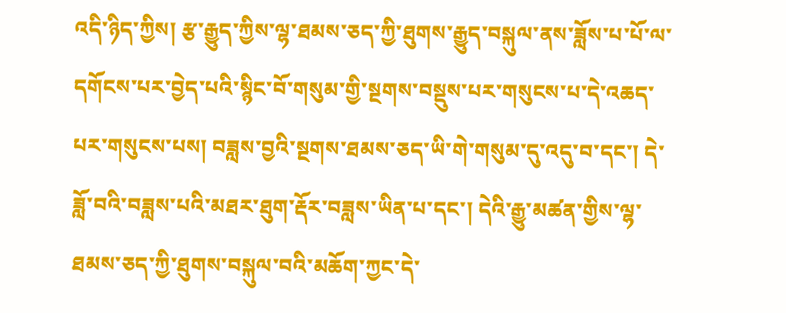འདི་ཉིད་ཀྱིས། རྩ་རྒྱུད་ཀྱིས་ལྷ་ཐམས་ཅད་ཀྱི་ཐུགས་རྒྱུད་བསྐུལ་ནས་ཟློས་པ་པོ་ལ་དགོངས་པར་བྱེད་པའི་སྙིང་བོ་གསུམ་གྱི་སྔགས་བསྡུས་པར་གསུངས་པ་དེ་འཆད་པར་གསུངས་པས། བཟླས་བྱའི་སྔགས་ཐམས་ཅད་ཡི་གེ་གསུམ་དུ་འདུ་བ་དང་། དེ་ཟློ་བའི་བཟླས་པའི་མཐར་ཐུག་རྡོར་བཟླས་ཡིན་པ་དང་། དེའི་རྒྱུ་མཚན་གྱིས་ལྷ་ཐམས་ཅད་ཀྱི་ཐུགས་བསྐུལ་བའི་མཆོག་ཀྱང་དེ་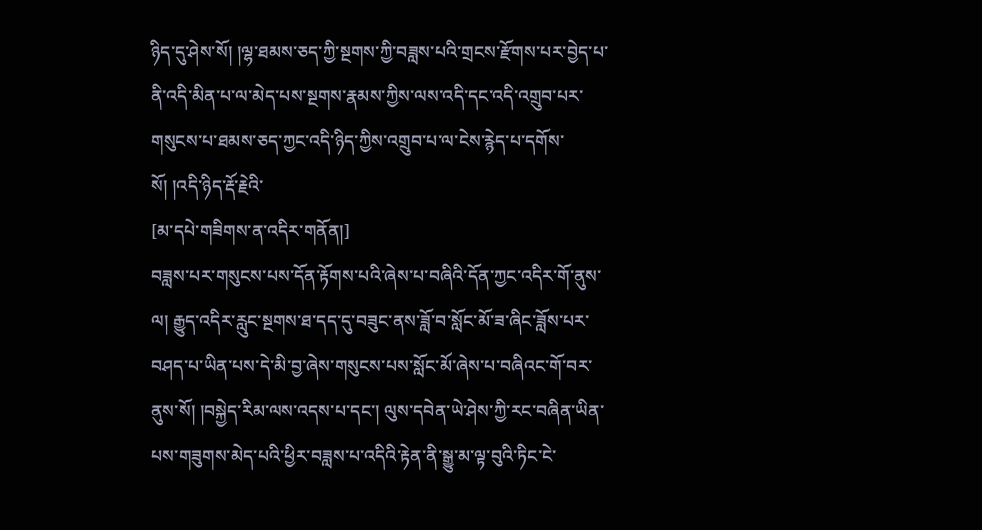ཉིད་དུ་ཤེས་སོ། །ལྷ་ཐམས་ཅད་ཀྱི་སྔགས་ཀྱི་བཟླས་པའི་གྲངས་རྫོགས་པར་བྱེད་པ་ནི་འདི་མིན་པ་ལ་མེད་པས་སྔགས་རྣམས་ཀྱིས་ལས་འདི་དང་འདི་འགྲུབ་པར་གསུངས་པ་ཐམས་ཅད་ཀྱང་འདི་ཉིད་ཀྱིས་འགྲུབ་པ་ལ་ངེས་རྙེད་པ་དགོས་སོ། །འདི་ཉིད་རྡོ་རྗེའི་
[མ་དཔེ་གཟིགས་ན་འདིར་གནོན།]
བཟླས་པར་གསུངས་པས་དོན་རྟོགས་པའི་ཞེས་པ་བཞིའི་དོན་ཀྱང་འདིར་གོ་ནུས་ལ། རྒྱུད་འདིར་རླུང་སྔགས་ཐ་དད་དུ་བཟུང་ནས་ཟློ་བ་སློང་མོ་ཟ་ཞིང་ཟློས་པར་བཤད་པ་ཡིན་པས་དེ་མི་བྱ་ཞེས་གསུངས་པས་སློང་མོ་ཞེས་པ་བཞིའང་གོ་བར་ནུས་སོ། །བསྐྱེད་རིམ་ལས་འདས་པ་དང་། ལུས་དབེན་ཡེ་ཤེས་ཀྱི་རང་བཞིན་ཡིན་པས་གཟུགས་མེད་པའི་ཕྱིར་བཟླས་པ་འདིའི་རྟེན་ནི་སྒྱུ་མ་ལྟ་བུའི་ཏིང་ངེ་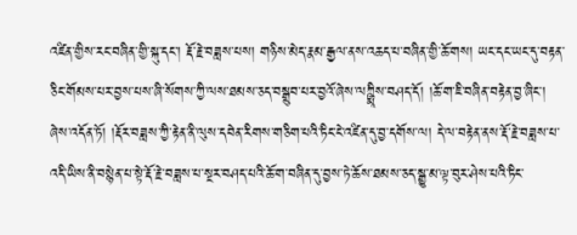འཛིན་གྱིས་རང་བཞིན་གྱི་སྐུ་དང་། རྡོ་རྗེ་བཟླས་པས། གཉིས་མེད་རྣམ་རྒྱལ་ནས་འཆད་པ་བཞིན་གྱི་ཆོ་གས། ཡང་དང་ཡང་དུ་བརྟན་ཅིང་གོམས་པར་བྱས་པས་ཞི་སོགས་ཀྱི་ལས་ཐམས་ཅད་བསྒྲུབ་པར་བྱའོ་ཞེས་ལཀྵྨཱིས་བཤད་དོ། །ཆོ་ག་ཇི་བཞིན་བརྟེན་བྱ་ཞིང་། ཞེས་འདོན་ཏོ། །རྡོར་བཟླས་ཀྱི་རྟེན་ནི་ལུས་དབེན་རིགས་གཅིག་པའི་ཏིང་ངེ་འཛིན་དུ་བྱ་དགོས་ལ། དེ་ལ་བརྟེན་ནས་རྡོ་རྗེ་བཟླས་པ་འདི་ཡིས་ནི་བསྙེན་པ་སྟེ་རྡོ་རྗེ་བཟླས་པ་སྔར་བཤད་པའི་ཆོ་ག་བཞིན་དུ་བྱས་ཏེ་ཆོས་ཐམས་ཅད་སྒྱུ་མ་ལྟ་བུར་ཤེས་པའི་ཏིང་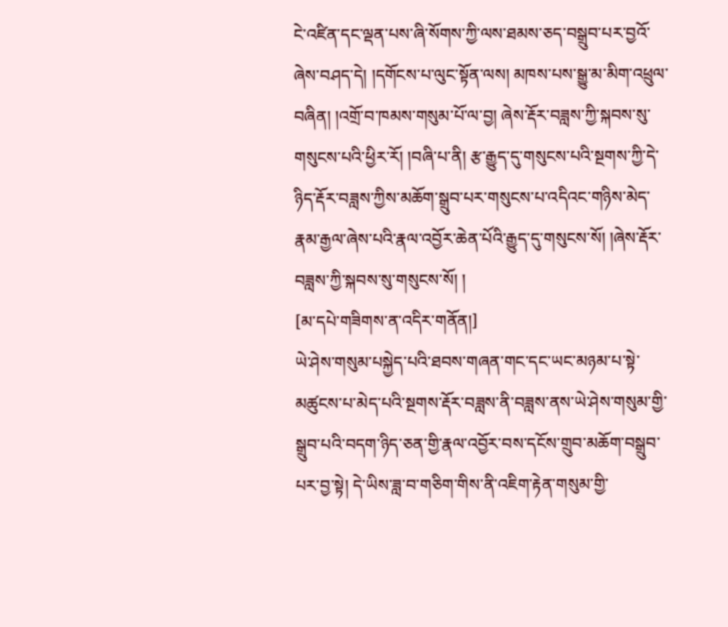ངེ་འཛིན་དང་ལྡན་པས་ཞི་སོགས་ཀྱི་ལས་ཐམས་ཅད་བསྒྲུབ་པར་བྱའོ་ཞེས་བཤད་དེ། །དགོངས་པ་ལུང་སྟོན་ལས། མཁས་པས་སྒྱུ་མ་མིག་འཕྲུལ་བཞིན། །འགྲོ་བ་ཁམས་གསུམ་པོ་ལ་བྱ། ཞེས་རྡོར་བཟླས་ཀྱི་སྐབས་སུ་གསུངས་པའི་ཕྱིར་རོ། །བཞི་པ་ནི། རྩ་རྒྱུད་དུ་གསུངས་པའི་སྔགས་ཀྱི་དེ་ཉིད་རྡོར་བཟླས་ཀྱིས་མཆོག་སྒྲུབ་པར་གསུངས་པ་འདིའང་གཉིས་མེད་རྣམ་རྒྱལ་ཞེས་པའི་རྣལ་འབྱོར་ཆེན་པོའི་རྒྱུད་དུ་གསུངས་སོ། །ཞེས་རྡོར་བཟླས་ཀྱི་སྐབས་སུ་གསུངས་སོ། །
[མ་དཔེ་གཟིགས་ན་འདིར་གནོན།]
ཡེ་ཤེས་གསུམ་པསྐྱེད་པའི་ཐབས་གཞན་གང་དང་ཡང་མཉམ་པ་སྟེ་མཚུངས་པ་མེད་པའི་སྔགས་རྡོར་བཟླས་ནི་བཟླས་ནས་ཡེ་ཤེས་གསུམ་གྱི་སྒྲུབ་པའི་བདག་ཉིད་ཅན་གྱི་རྣལ་འབྱོར་བས་དངོས་གྲུབ་མཆོག་བསྒྲུབ་པར་བྱ་སྟེ། དེ་ཡིས་ཟླ་བ་གཅིག་གིས་ནི་འཇིག་རྟེན་གསུམ་གྱི་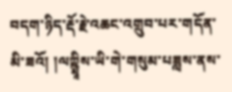བདག་ཉིད་རྡོ་རྗེ་འཆང་འགྲུབ་པར་གདོན་མི་ཟའོ། །ལཀྵྨཱིས་ཡི་གེ་གསུམ་པཟླས་ནས་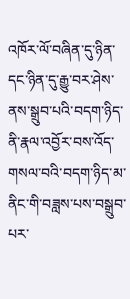འཁོར་ལོ་བཞིན་དུ་ཉིན་དང་ཉིན་དུ་རྒྱུ་བར་ཤེས་ནས་སྒྲུབ་པའི་བདག་ཉིད་ནི་རྣལ་འབྱོར་བས་འོད་གསལ་བའི་བདག་ཉིད་མ་ནིང་གི་བཟླས་པས་བསྒྲུབ་པར་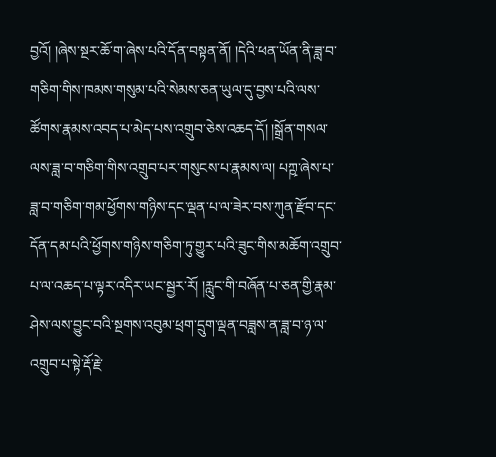བྱའོ། །ཞེས་སྔར་ཆོ་ག་ཞེས་པའི་དོན་བསྟན་ནོ། །དེའི་ཕན་ཡོན་ནི་ཟླ་བ་གཅིག་གིས་ཁམས་གསུམ་པའི་སེམས་ཅན་ཡུལ་དུ་བྱས་པའི་ལས་ཚོགས་རྣམས་འབད་པ་མེད་པས་འགྲུབ་ཅེས་འཆད་དོ། །སྒྲོན་གསལ་ལས་ཟླ་བ་གཅིག་གིས་འགྲུབ་པར་གསུངས་པ་རྣམས་ལ། པཀྵ་ཞེས་པ་ཟླ་བ་གཅིག་གམ་ཕྱོགས་གཉིས་དང་ལྡན་པ་ལ་ཟེར་བས་ཀུན་རྫོབ་དང་དོན་དམ་པའི་ཕྱོགས་གཉིས་གཅིག་ཏུ་གྱུར་པའི་ཟུང་གིས་མཆོག་འགྲུབ་པ་ལ་འཆད་པ་ལྟར་འདིར་ཡང་སྦྱར་རོ། །རླུང་གི་བཞོན་པ་ཅན་གྱི་རྣམ་ཤེས་ལས་བྱུང་བའི་སྔགས་འབུམ་ཕྲག་དྲུག་ལྡན་བཟླས་ན་ཟླ་བ་ཉ་ལ་འགྲུབ་པ་སྟེ་རྡོ་རྗེ་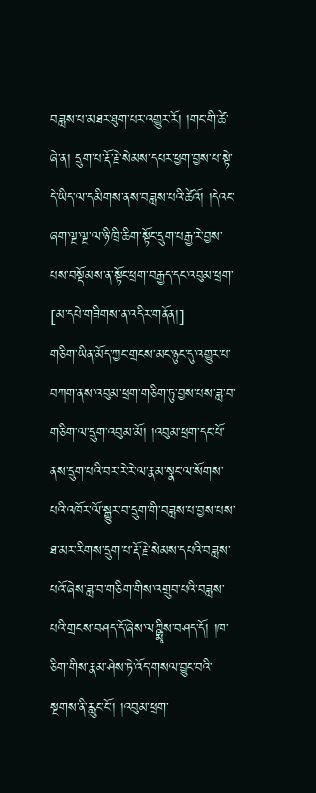བཟླས་པ་མཐར་ཐུག་པར་འགྱུར་རོ། །གང་གི་ཚེ་ཞེ་ན། དྲུག་པ་རྡོ་རྗེ་སེམས་དཔར་ཕྱག་བྱས་པ་སྟེ་དེ་ཡིད་ལ་དམིགས་ནས་བཟླས་པའི་ཚེའོ། །དེའང་ཞག་ལྔ་ལྔ་ལ་ཉི་ཁྲི་ཆིག་སྟོང་དྲུག་པརྒྱ་རེ་བྱས་པས་བསྡོམས་ན་སྟོང་ཕྲག་བརྒྱད་དང་འབུམ་ཕྲག་
[མ་དཔེ་གཟིགས་ན་འདིར་གནོན།]
གཅིག་ཡིན་མོད་ཀྱང་གྲངས་མང་ཉུང་དུ་འགྱུར་པ་བཀག་ནས་འབུམ་ཕྲག་གཅིག་ཏུ་བྱས་པས་ཟླ་བ་གཅིག་ལ་དྲུག་འབུམ་མོ། །འབུམ་ཕྲག་དང་པོ་ནས་དྲུག་པའི་བར་རེ་རེ་ལ་རྣམ་སྣང་ལ་སོགས་པའི་འཁོར་ལོ་སྒྱུར་བ་དྲུག་གི་བཟླས་པ་བྱས་པས་ཐ་མར་རིགས་དྲུག་པ་རྡོ་རྗེ་སེམས་དཔའི་བཟླས་པའོ་ཞེས་ཟླ་བ་གཅིག་གིས་འགྲུབ་པའི་བཟླས་པའི་གྲངས་བཤད་དོ་ཞེས་ལཀྵྨཱིས་བཤད་དོ། །ཁ་ཅིག་གིས་རྣམ་ཤེས་ཏེ་འོད་གསལ་བྱུང་བའི་སྔགས་ནི་རླུང་ངོ་། །འབུམ་ཕྲག་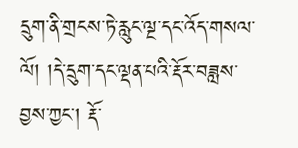དྲུག་ནི་གྲངས་ཏེ་རླུང་ལྔ་དང་འོད་གསལ་ལོ། །དེ་དྲུག་དང་ལྡན་པའི་རྡོར་བཟླས་བྱས་ཀྱང་། རྡོ་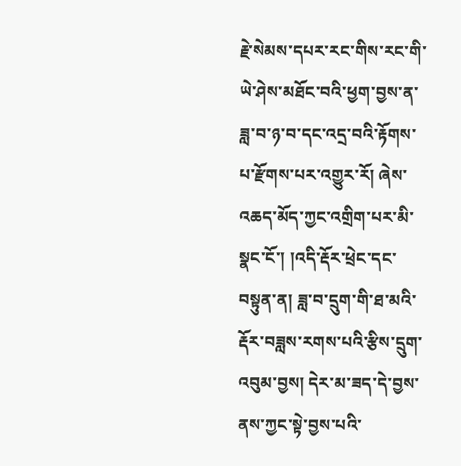རྗེ་སེམས་དཔར་རང་གིས་རང་གི་ཡེ་ཤེས་མཐོང་བའི་ཕྱག་བྱས་ན་ཟླ་བ་ཉ་བ་དང་འདྲ་བའི་རྟོགས་པ་རྫོགས་པར་འགྱུར་རོ། ཞེས་འཆད་མོད་ཀྱང་འགྲིག་པར་མི་སྣང་ངོ་། །འདི་རྡོར་ཕྲེང་དང་བསྟུན་ན། ཟླ་བ་དྲུག་གི་ཐ་མའི་རྡོར་བཟླས་རགས་པའི་རྩིས་དྲུག་འབུམ་བྱས། དེར་མ་ཟད་དེ་བྱས་ནས་ཀྱང་སྟེ་བྱས་པའི་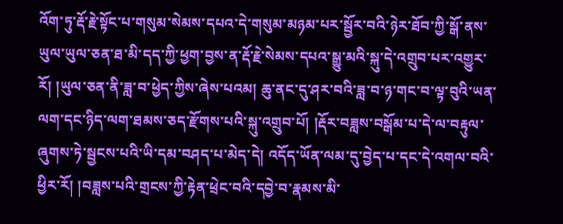འོག་ཏུ་རྡོ་རྗེ་སྟོང་པ་གསུམ་སེམས་དཔའ་དེ་གསུམ་མཉམ་པར་སྦྱོར་བའི་ཉེར་ཐོབ་ཀྱི་སྒོ་ནས་ཡུལ་ཡུལ་ཅན་ཐ་མི་དད་ཀྱི་ཕྱག་བྱས་ན་རྡོ་རྗེ་སེམས་དཔའ་སྒྱུ་མའི་སྐུ་དེ་འགྲུབ་པར་འགྱུར་རོ། །ཡུལ་ཅན་ནི་ཟླ་བ་ཕྱེད་ཀྱིས་ཞེས་པའམ། ཆུ་ནང་དུ་ཤར་བའི་ཟླ་བ་ཉ་གང་བ་ལྟ་བུའི་ཡན་ལག་དང་ཉིད་ལག་ཐམས་ཅད་རྫོགས་པའི་སྐུ་འགྲུབ་པོ། །རྡོར་བཟླས་བསྒོམ་པ་དེ་ལ་བརྟུལ་ཞུགས་ཏེ་སྦྱངས་པའི་ཡི་དམ་བཤད་པ་མེད་དེ། འདོད་ཡོན་ལམ་དུ་བྱེད་པ་དང་དེ་འགལ་བའི་ཕྱིར་རོ། །བཟླས་པའི་གྲངས་ཀྱི་རྟེན་ཕྲེང་བའི་དབྱེ་བ་རྣམས་མི་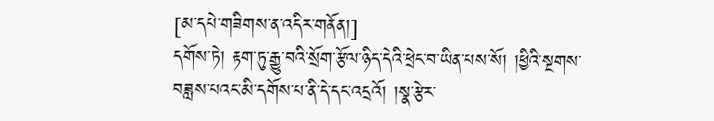[མ་དཔེ་གཟིགས་ན་འདིར་གནོན།]
དགོས་ཏེ། རྟག་ཏུ་རྒྱུ་བའི་སྲོག་རྩོལ་ཉིད་དེའི་ཕྲེང་བ་ཡིན་པས་སོ། །ཕྱིའི་སྔགས་བཟླས་པའང་མི་དགོས་པ་ནི་དེ་དང་འདྲའོ། །སྣ་རྩེར་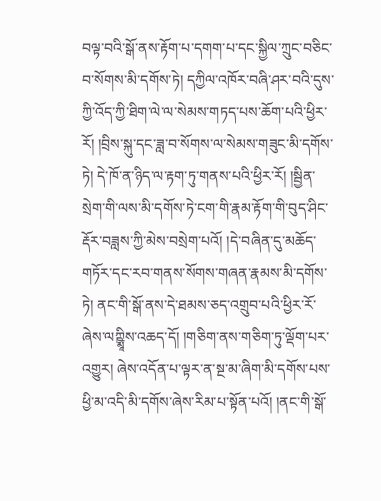བལྟ་བའི་སྒོ་ནས་རྟོག་པ་དགག་པ་དང་སྐྱིལ་ཀྲུང་བཅིང་བ་སོགས་མི་དགོས་ཏེ། དཀྱིལ་འཁོར་བཞི་ཤར་བའི་དུས་ཀྱི་འོད་ཀྱི་ཐིག་ལེ་ལ་སེམས་གཏད་པས་ཆོག་པའི་ཕྱིར་རོ། །བྲིས་སྐུ་དང་ཟླ་བ་སོགས་ལ་སེམས་གཟུང་མི་དགོས་ཏེ། དེ་ཁོ་ན་ཉིད་ལ་རྟག་ཏུ་གནས་པའི་ཕྱིར་རོ། །སྦྱིན་སྲེག་གི་ལས་མི་དགོས་ཏེ་ངག་གི་རྣམ་རྟོག་གི་བུད་ཤིང་རྡོར་བཟླས་ཀྱི་མེས་བསྲེག་པའོ། །དེ་བཞིན་དུ་མཆོད་གཏོར་དང་རབ་གནས་སོགས་གཞན་རྣམས་མི་དགོས་ཏེ། ནང་གི་སྒོ་ནས་དེ་ཐམས་ཅད་འགྲུབ་པའི་ཕྱིར་རོ་ཞེས་ལཀྵྨཱིས་འཆད་དོ། །གཅིག་ནས་གཅིག་ཏུ་ལྡོག་པར་འགྱུར། ཞེས་འདོན་པ་ལྟར་ན་སྔ་མ་ཞིག་མི་དགོས་པས་ཕྱི་མ་འདི་མི་དགོས་ཞེས་རིམ་པ་སྟོན་པའོ། །ནང་གི་སྒོ་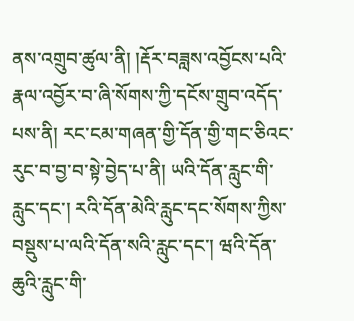ནས་འགྲུབ་ཚུལ་ནི། །རྡོར་བཟླས་འབྱོངས་པའི་རྣལ་འབྱོར་བ་ཞི་སོགས་ཀྱི་དངོས་གྲུབ་འདོད་པས་ནི། རང་ངམ་གཞན་གྱི་དོན་གྱི་གང་ཅིའང་རུང་བ་བྱ་བ་སྟེ་བྱེད་པ་ནི། ཡའི་དོན་རླུང་གི་རླུང་དང་། རའི་དོན་མེའི་རླུང་དང་སོགས་ཀྱིས་བསྡུས་པ་ལའི་དོན་སའི་རླུང་དང་། ཝའི་དོན་ཆུའི་རླུང་གི་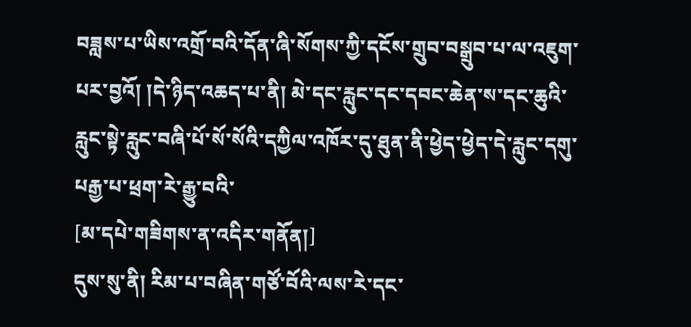བཟླས་པ་ཡིས་འགྲོ་བའི་དོན་ཞི་སོགས་ཀྱི་དངོས་གྲུབ་བསྒྲུབ་པ་ལ་འཇུག་པར་བྱའོ། །དེ་ཉིད་འཆད་པ་ནི། མེ་དང་རླུང་དང་དབང་ཆེན་ས་དང་ཆུའི་རླུང་སྟེ་རླུང་བཞི་པོ་སོ་སོའི་དཀྱིལ་འཁོར་དུ་ཐུན་ནི་ཕྱེད་ཕྱེད་དེ་རླུང་དགུ་པརྒྱ་པ་ཕྲག་རེ་རྒྱུ་བའི་
[མ་དཔེ་གཟིགས་ན་འདིར་གནོན།]
དུས་སུ་ནི། རིམ་པ་བཞིན་གཙོ་བོའི་ལས་རེ་དང་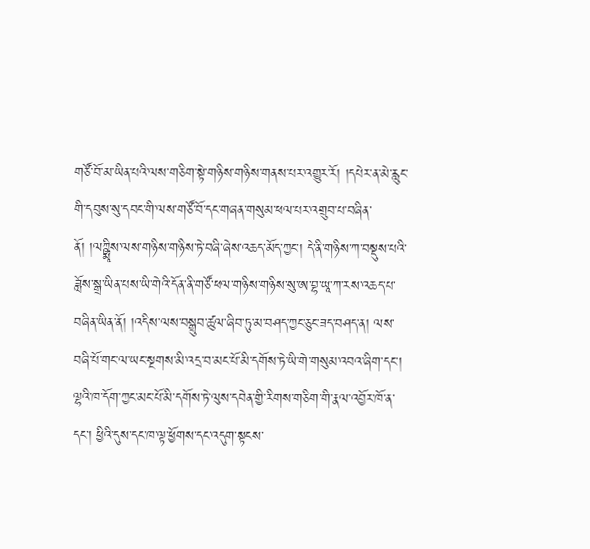གཙོ་བོ་མ་ཡིན་པའི་ལས་གཅིག་སྟེ་གཉིས་གཉིས་གནས་པར་འགྱུར་རོ། །དཔེར་ན་མེ་རླུང་གི་དབུས་སུ་དབང་གི་ལས་གཙོ་བོ་དང་གཞན་གསུམ་ཕལ་པར་འགྲུབ་པ་བཞིན་ནོ། །ལཀྵྨཱིས་ལས་གཉིས་གཉིས་ཏེ་བཞི་ཞེས་འཆད་མོད་ཀྱང་། དེ་ནི་གཉིས་ཀ་བསྡུས་པའི་ཟློས་སྒྲ་ཡིན་པས་ཡི་གེའི་དོན་ནི་གཙོ་ཕལ་གཉིས་གཉིས་སུ་ཨ་བྷ་ཡཱ་ཀ་རས་འཆད་པ་བཞིན་ཡིན་ནོ། །འདིས་ལས་བསྒྲུབ་ཚུལ་ཞིབ་ཏུ་མ་བཤད་ཀྱང་ཅུང་ཟད་བཤད་ན། ལས་བཞི་པོ་གང་ལ་ཡང་སྔགས་མི་འདྲ་བ་མང་པོ་མི་དགོས་ཏེ་ཡི་གེ་གསུམ་འབའ་ཞིག་དང་། ལྷའི་ཁ་དོག་ཀྱང་མང་པོ་མི་དགོས་ཏེ་ལུས་དབེན་གྱི་རིགས་གཅིག་གི་རྣལ་འབྱོར་ཁོ་ན་དང་། ཕྱིའི་དུས་དང་ཁ་ལྟ་ཕྱོགས་དང་འདུག་སྟངས་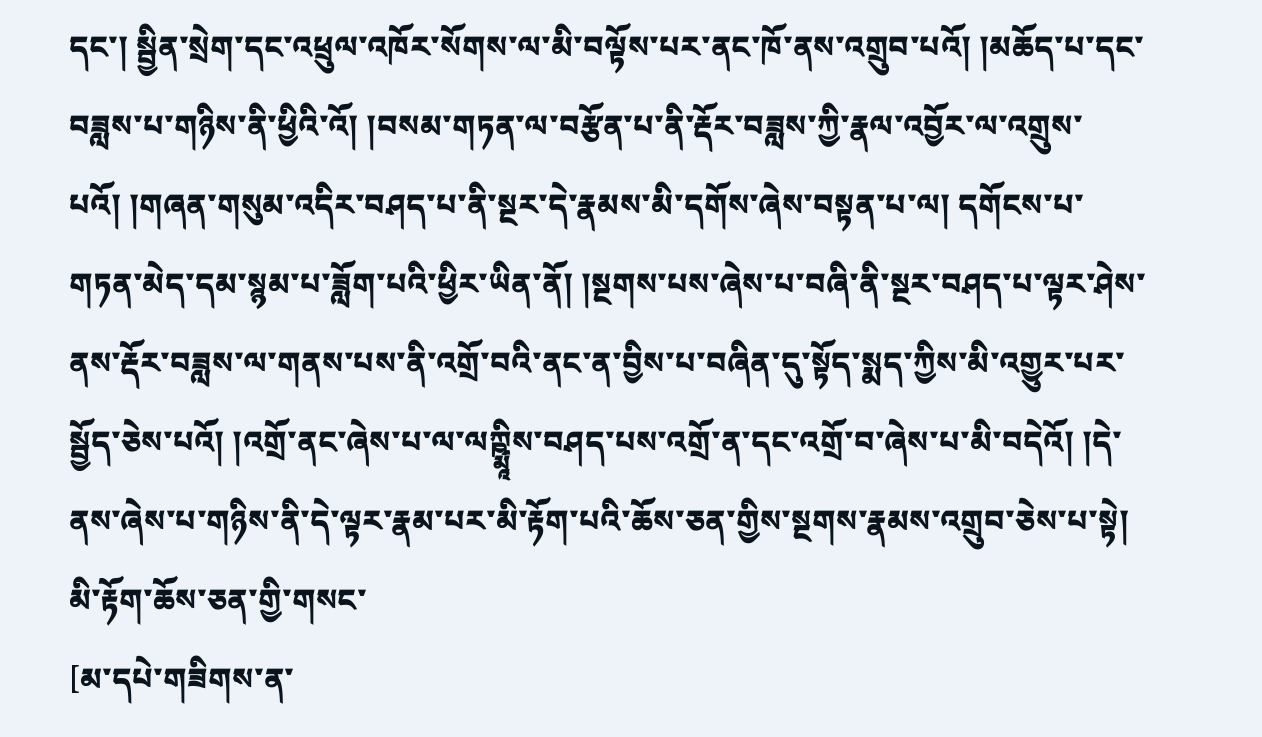དང་། སྦྱིན་སྲེག་དང་འཕྲུལ་འཁོར་སོགས་ལ་མི་བལྟོས་པར་ནང་ཁོ་ནས་འགྲུབ་པའོ། །མཆོད་པ་དང་བཟླས་པ་གཉིས་ནི་ཕྱིའི་འོ། །བསམ་གཏན་ལ་བརྩོན་པ་ནི་རྡོར་བཟླས་ཀྱི་རྣལ་འབྱོར་ལ་འགྲུས་པའོ། །གཞན་གསུམ་འདིར་བཤད་པ་ནི་སྔར་དེ་རྣམས་མི་དགོས་ཞེས་བསྟན་པ་ལ། དགོངས་པ་གཏན་མེད་དམ་སྙམ་པ་ཟློག་པའི་ཕྱིར་ཡིན་ནོ། །སྔགས་པས་ཞེས་པ་བཞི་ནི་སྔར་བཤད་པ་ལྟར་ཤེས་ནས་རྡོར་བཟླས་ལ་གནས་པས་ནི་འགྲོ་བའི་ནང་ན་བྱིས་པ་བཞིན་དུ་སྟོད་སྨད་ཀྱིས་མི་འགྱུར་པར་སྦྱོད་ཅེས་པའོ། །འགྲོ་ནང་ཞེས་པ་ལ་ལཀྵྨཱིས་བཤད་པས་འགྲོ་ན་དང་འགྲོ་བ་ཞེས་པ་མི་བདེའོ། །དེ་ནས་ཞེས་པ་གཉིས་ནི་དེ་ལྟར་རྣམ་པར་མི་རྟོག་པའི་ཆོས་ཅན་གྱིས་སྔགས་རྣམས་འགྲུབ་ཅེས་པ་སྟེ། མི་རྟོག་ཆོས་ཅན་གྱི་གསང་
[མ་དཔེ་གཟིགས་ན་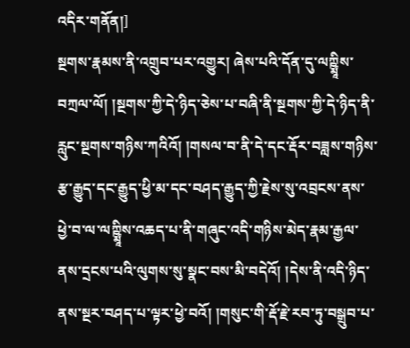འདིར་གནོན།]
སྔགས་རྣམས་ནི་འགྲུབ་པར་འགྱུར། ཞེས་པའི་དོན་དུ་ལཀྵྨཱིས་བཀྲལ་ལོ། །སྔགས་ཀྱི་དེ་ཉིད་ཅེས་པ་བཞི་ནི་སྔགས་ཀྱི་དེ་ཉིད་ནི་རླུང་སྔགས་གཉིས་ཀའིའོ། །གསལ་བ་ནི་དེ་དང་རྡོར་བཟླས་གཉིས་རྩ་རྒྱུད་དང་རྒྱུད་ཕྱི་མ་དང་བཤད་རྒྱུད་ཀྱི་རྗེས་སུ་འབྲངས་ནས་ཕྱེ་བ་ལ་ལཀྵྨཱིས་འཆད་པ་ནི་གཞུང་འདི་གཉིས་མེད་རྣམ་རྒྱལ་ནས་དྲངས་པའི་ལུགས་སུ་སྣང་བས་མི་བདེའོ། །དེས་ནི་འདི་ཉིད་ནས་སྔར་བཤད་པ་ལྟར་ཕྱེ་བའོ། །གསུང་གི་རྡོ་རྗེ་རབ་ཏུ་བསྒྲུབ་པ་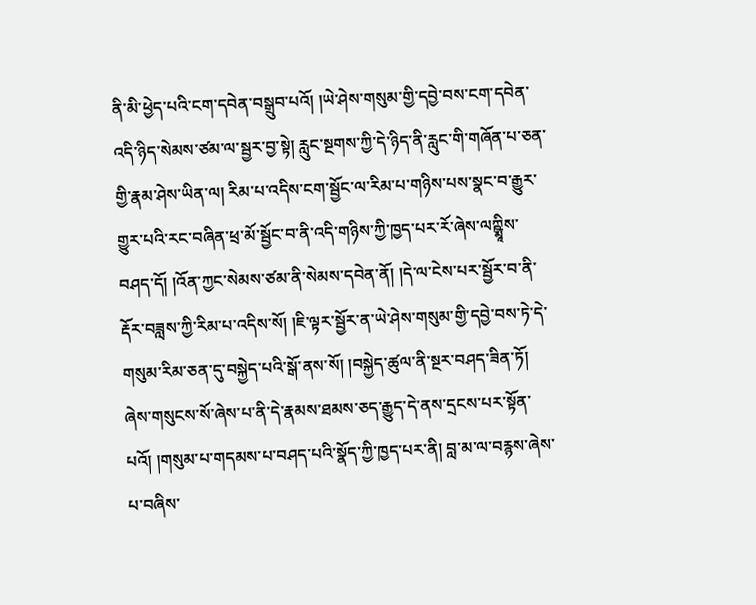ནི་མི་ཕྱེད་པའི་ངག་དབེན་བསྒྲུབ་པའོ། །ཡེ་ཤེས་གསུམ་གྱི་དབྱེ་བས་ངག་དབེན་འདི་ཉིད་སེམས་ཙམ་ལ་སྦྱར་བྱ་སྟེ། རླུང་སྔགས་ཀྱི་དེ་ཉིད་ནི་རླུང་གི་གཞོན་པ་ཅན་གྱི་རྣམ་ཤེས་ཡིན་ལ། རིམ་པ་འདིས་ངག་སྦྱོང་ལ་རིམ་པ་གཉིས་པས་སྣང་བ་རྒྱུར་གྱུར་པའི་རང་བཞིན་ཕྲ་མོ་སྦྱོང་བ་ནི་འདི་གཉིས་ཀྱི་ཁྱད་པར་རོ་ཞེས་ལཀྵྨཱིས་བཤད་དོ། །འོན་ཀྱང་སེམས་ཙམ་ནི་སེམས་དབེན་ནོ། །དེ་ལ་ངེས་པར་སྦྱོར་བ་ནི་རྡོར་བཟླས་ཀྱི་རིམ་པ་འདིས་སོ། །ཇི་ལྟར་སྦྱོར་ན་ཡེ་ཤེས་གསུམ་གྱི་དབྱེ་བས་ཏེ་དེ་གསུམ་རིམ་ཅན་དུ་བསྐྱེད་པའི་སྒོ་ནས་སོ། །བསྐྱེད་ཚུལ་ནི་སྔར་བཤད་ཟིན་ཏོ། ཞེས་གསུངས་སོ་ཞེས་པ་ནི་དེ་རྣམས་ཐམས་ཅད་རྒྱུད་དེ་ནས་དྲངས་པར་སྟོན་པའོ། །གསུམ་པ་གདམས་པ་བཤད་པའི་སྣོད་ཀྱི་ཁྱད་པར་ནི། བླ་མ་ལ་བརྙས་ཞེས་པ་བཞིས་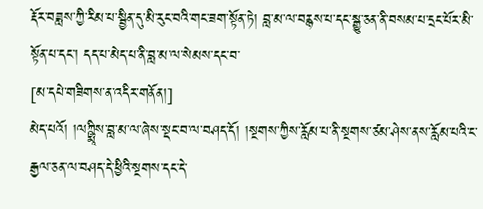རྡོར་བཟླས་ཀྱི་རིམ་པ་སྦྱིན་དུ་མི་རུང་བའི་གང་ཟག་སྟོན་ཏེ། བླ་མ་ལ་བརྙས་པ་དང་སྒྱུ་ཅན་ནི་བསམ་པ་དྲང་པོར་མི་སྟོན་པ་དང་། དད་པ་མེད་པ་ནི་བླ་མ་ལ་སེམས་དང་བ་
[མ་དཔེ་གཟིགས་ན་འདིར་གནོན།]
མེད་པའོ། །ལཀྵྨཱིས་བླ་མ་ལ་ཞེས་སྡང་བ་ལ་བཤད་དོ། །སྔགས་ཀྱིས་རློམ་པ་ནི་སྔགས་ཙམ་ཤེས་ནས་རློམ་པའི་ང་རྒྱལ་ཅན་ལ་བཤད་དེ་ཕྱིའི་སྔགས་དང་དེ་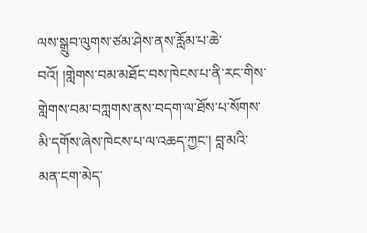ལས་སྒྲུབ་ལུགས་ཙམ་ཤེས་ནས་རློམ་པ་ཆེ་བའོ། །གླེགས་བམ་མཐོང་བས་ཁེངས་པ་ནི་རང་གིས་གླེགས་བམ་བཀླགས་ནས་བདག་ལ་ཐོས་པ་སོགས་མི་དགོས་ཞེས་ཁེངས་པ་ལ་འཆད་ཀྱང་། བླ་མའི་མན་ངག་མེད་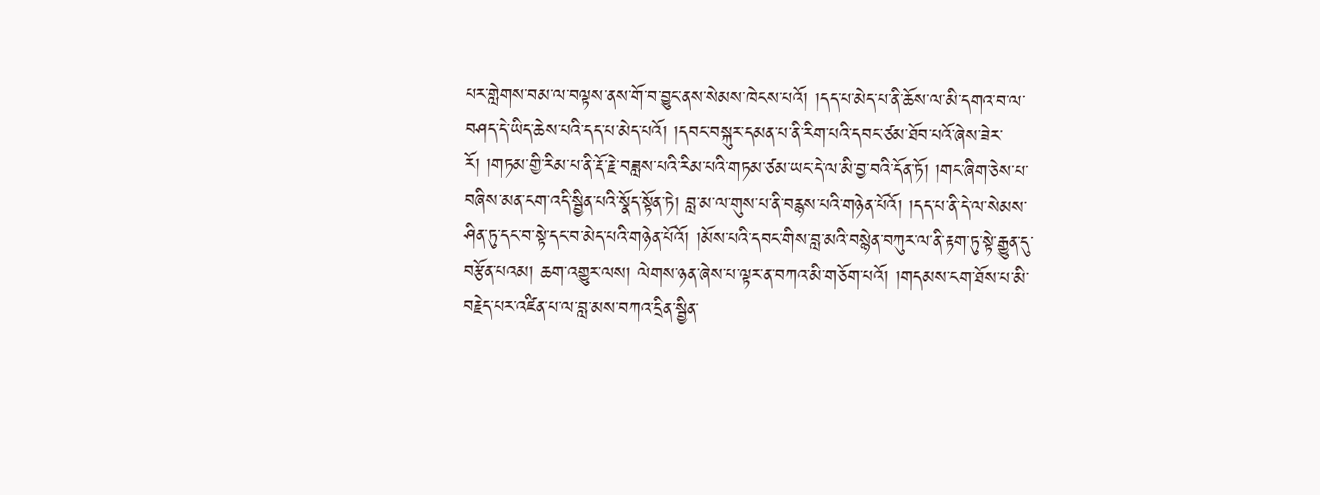པར་གླེགས་བམ་ལ་བལྟས་ནས་གོ་བ་བྱུང་ནས་སེམས་ཁེངས་པའོ། །དད་པ་མེད་པ་ནི་ཆོས་ལ་མི་དགའ་བ་ལ་བཤད་དེ་ཡིད་ཆེས་པའི་དད་པ་མེད་པའོ། །དབང་བསྐུར་དམན་པ་ནི་རིག་པའི་དབང་ཙམ་ཐོབ་པའོ་ཞེས་ཟེར་རོ། །གཏམ་གྱི་རིམ་པ་ནི་རྡོ་རྗེ་བཟླས་པའི་རིམ་པའི་གཏམ་ཙམ་ཡང་དེ་ལ་མི་བྱ་བའི་དོན་ཏོ། །གང་ཞིག་ཅེས་པ་བཞིས་མན་ངག་འདི་སྦྱིན་པའི་སྣོད་སྟོན་ཏེ། བླ་མ་ལ་གུས་པ་ནི་བརྙས་པའི་གཉེན་པོའོ། །དད་པ་ནི་དེ་ལ་སེམས་ཤིན་ཏུ་དང་བ་སྟེ་དང་བ་མེད་པའི་གཉེན་པོའོ། །མོས་པའི་དབང་གིས་བླ་མའི་བསྙེན་བཀུར་ལ་ནི་རྟག་ཏུ་སྟེ་རྒྱུན་དུ་བརྩོན་པའམ། ཆག་འགྱུར་ལས། ལེགས་ཉན་ཞེས་པ་ལྟར་ན་བཀའ་མི་གཅོག་པའོ། །གདམས་ངག་ཐོས་པ་མི་བརྗེད་པར་འཛིན་པ་ལ་བླ་མས་བཀའ་དྲིན་སྦྱིན་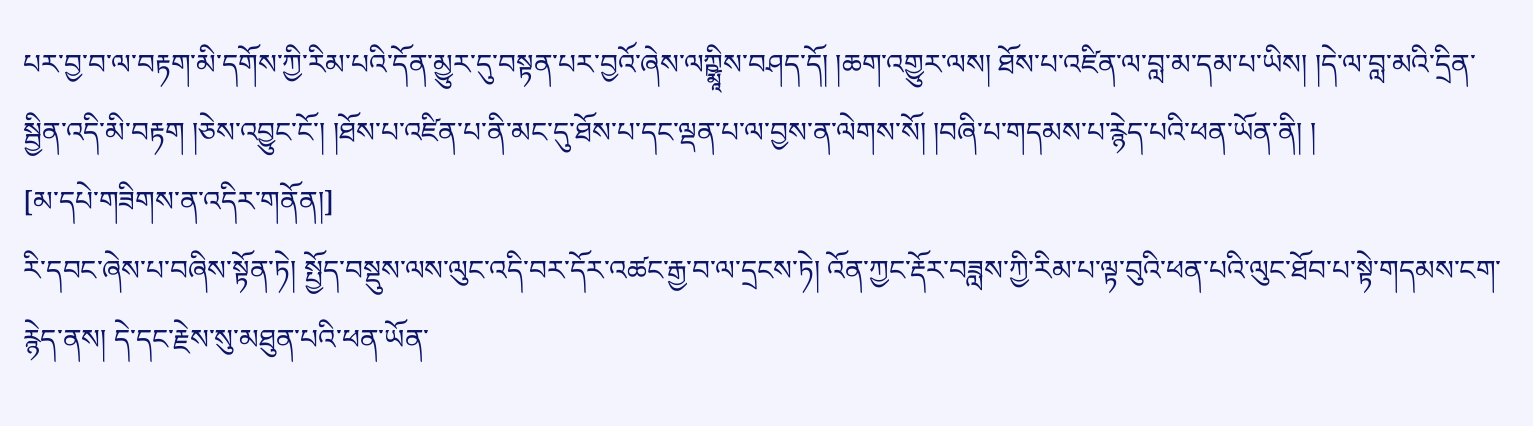པར་བྱ་བ་ལ་བརྟག་མི་དགོས་ཀྱི་རིམ་པའི་དོན་མྱུར་དུ་བསྟན་པར་བྱའོ་ཞེས་ལཀྵྨཱིས་བཤད་དོ། །ཆག་འགྱུར་ལས། ཐོས་པ་འཛིན་ལ་བླ་མ་དམ་པ་ཡིས། །དེ་ལ་བླ་མའི་དྲིན་སྦྱིན་འདི་མི་བརྟག །ཅེས་འབྱུང་ངོ་། །ཐོས་པ་འཛིན་པ་ནི་མང་དུ་ཐོས་པ་དང་ལྡན་པ་ལ་བྱས་ན་ལེགས་སོ། །བཞི་པ་གདམས་པ་རྙེད་པའི་ཕན་ཡོན་ནི། །
[མ་དཔེ་གཟིགས་ན་འདིར་གནོན།]
རི་དབང་ཞེས་པ་བཞིས་སྟོན་ཏེ། སྤྱོད་བསྡུས་ལས་ལུང་འདི་བར་དོར་འཚང་རྒྱ་བ་ལ་དྲངས་ཏེ། འོན་ཀྱང་རྡོར་བཟླས་ཀྱི་རིམ་པ་ལྟ་བུའི་ཕན་པའི་ལུང་ཐོབ་པ་སྟེ་གདམས་ངག་རྙེད་ནས། དེ་དང་རྗེས་སུ་མཐུན་པའི་ཕན་ཡོན་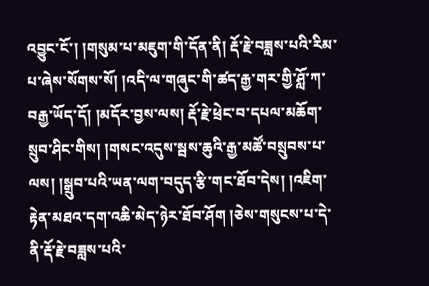འབྱུང་ངོ་། །གསུམ་པ་མཇུག་གི་དོན་ནི། རྡོ་རྗེ་བཟླས་པའི་རིམ་པ་ཞེས་སོགས་སོ། །འདི་ལ་གཞུང་གི་ཚད་རྒྱ་གར་གྱི་ཤློ་ཀ་བརྒྱ་ཡོད་དོ། །མདོར་བྱས་ལས། རྡོ་རྗེ་ཕྲེང་བ་དཔལ་མཆོག་སྲུབ་ཤིང་གིས། །གསང་འདུས་སྦས་ཆུའི་རྒྱ་མཚོ་བསྲུབས་པ་ལས། །སྒྲུབ་པའི་ཡན་ལག་བདུད་རྩི་གང་ཐོབ་དེས། །འཇིག་རྟེན་མཐའ་དག་འཆི་མེད་ཉེར་ཐོབ་ཤོག །ཅེས་གསུངས་པ་དེ་ནི་རྡོ་རྗེ་བཟླས་པའི་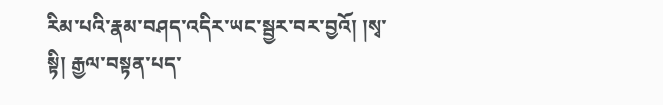རིམ་པའི་རྣམ་བཤད་འདིར་ཡང་སྦྱར་བར་བྱའོ། །སྭ་སྟི། རྒྱལ་བསྟན་པད་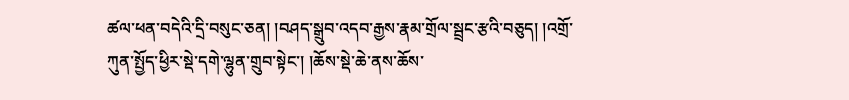ཚལ་ཕན་བདེའི་དྲི་བསུང་ཅན། །བཤད་སྒྲུབ་འདབ་རྒྱས་རྣམ་གྲོལ་སྦྲང་རྩའི་བཅུད། །འགྲོ་ཀུན་སྤྱོད་ཕྱིར་སྡེ་དགེ་ལྷུན་གྲུབ་སྟེང་། །ཆོས་སྡེ་ཆེ་ནས་ཆོས་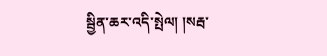སྦྱིན་ཆར་འདི་སྤེལ། །སརྦ་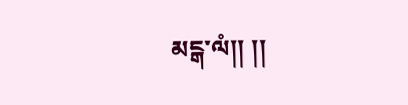མངྒ་ལཾ།། །།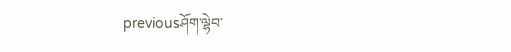previousཤོག་ལྷེབ་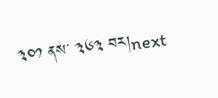༣༠༡ ནས་ ༣༦༣ བར།next